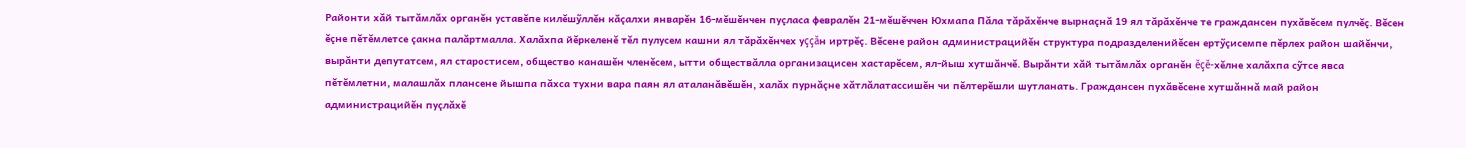Районти хăй тытăмлăх органĕн уставĕпе килĕшỹллĕн кăçалхи январĕн 16-мĕшĕнчен пуçласа февралĕн 21-мĕшĕччен Юхмапа Пăла тăрăхĕнче вырнаçнă 19 ял тăрăхĕнче те граждансен пухăвĕсем пулчĕç. Вĕсен ĕçне пĕтĕмлетсе çакна палăртмалла. Халăхпа йĕркеленĕ тĕл пулусем кашни ял тăрăхĕнчех уççăн иртрĕç. Вĕсене район администрацийĕн структура подразделенийĕсен ертỹçисемпе пĕрлех район шайĕнчи, вырăнти депутатсем, ял старостисем, общество канашĕн членĕсем, ытти обществăлла организацисен хастарĕсем, ял-йыш хутшăнчĕ. Вырăнти хăй тытăмлăх органĕн ĕçĕ-хĕлне халăхпа сỹтсе явса пĕтĕмлетни, малашлăх плансене йышпа пăхса тухни вара паян ял аталанăвĕшĕн, халăх пурнăçне хăтлăлатассишĕн чи пĕлтерĕшли шутланать. Граждансен пухăвĕсене хутшăннă май район администрацийĕн пуçлăхĕ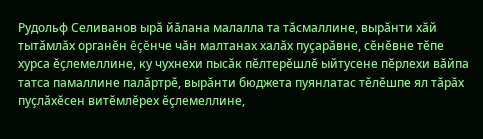Рудольф Селиванов ырă йăлана малалла та тăсмаллине, вырăнти хăй тытăмлăх органĕн ĕçĕнче чăн малтанах халăх пуçарăвне, сĕнĕвне тĕпе хурса ĕçлемеллине, ку чухнехи пысăк пĕлтерĕшлĕ ыйтусене пĕрлехи вăйпа татса памаллине палăртрĕ, вырăнти бюджета пуянлатас тĕлĕшпе ял тăрăх пуçлăхĕсен витĕмлĕрех ĕçлемеллине,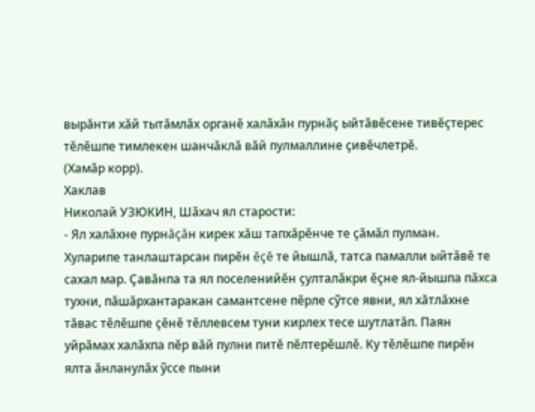вырăнти хăй тытăмлăх органĕ халăхăн пурнăç ыйтăвĕсене тивĕçтерес тĕлĕшпе тимлекен шанчăклă вăй пулмаллине çивĕчлетрĕ.
(Хамăр корр).
Хаклав
Николай УЗЮКИН, Шăхач ял старости:
- Ял халăхне пурнăçăн кирек хăш тапхăрĕнче те çăмăл пулман. Хуларипе танлаштарсан пирĕн ĕçĕ те йышлă, татса памалли ыйтăвĕ те сахал мар. Çавăнпа та ял поселенийĕн çулталăкри ĕçне ял-йышпа пăхса тухни, пăшăрхантаракан самантсене пĕрле сỹтсе явни, ял хăтлăхне тăвас тĕлĕшпе çĕнĕ тĕллевсем туни кирлех тесе шутлатăп. Паян уйрăмах халăхпа пĕр вăй пулни питĕ пĕлтерĕшлĕ. Ку тĕлĕшпе пирĕн ялта ăнланулăх ỹссе пыни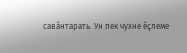савăнтарать. Ун пек чухне ĕçлеме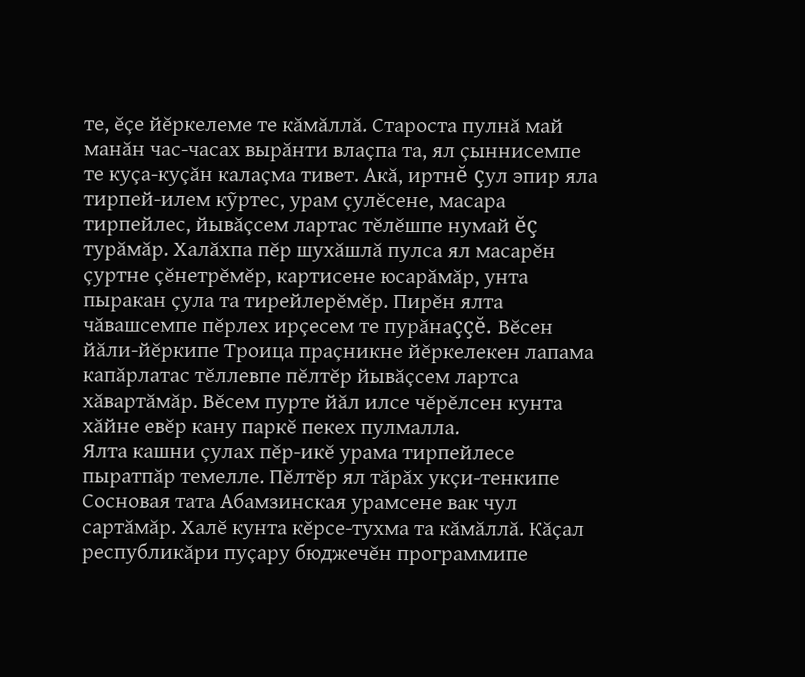те, ĕçе йĕркелеме те кăмăллă. Староста пулнă май манăн час-часах вырăнти влаçпа та, ял çыннисемпе те куçа-куçăн калаçма тивет. Акă, иртнĕ çул эпир яла тирпей-илем кỹртес, урам çулĕсене, масара тирпейлес, йывăçсем лартас тĕлĕшпе нумай ĕç турăмăр. Халăхпа пĕр шухăшлă пулса ял масарĕн çуртне çĕнетрĕмĕр, картисене юсарăмăр, унта пыракан çула та тирейлерĕмĕр. Пирĕн ялта чăвашсемпе пĕрлех ирçесем те пурăнаççĕ. Вĕсен йăли-йĕркипе Троица праçникне йĕркелекен лапама капăрлатас тĕллевпе пĕлтĕр йывăçсем лартса хăвартăмăр. Вĕсем пурте йăл илсе чĕрĕлсен кунта хăйне евĕр кану паркĕ пекех пулмалла.
Ялта кашни çулах пĕр-икĕ урама тирпейлесе пыратпăр темелле. Пĕлтĕр ял тăрăх укçи-тенкипе Сосновая тата Абамзинская урамсене вак чул сартăмăр. Халĕ кунта кĕрсе-тухма та кăмăллă. Кăçал республикăри пуçару бюджечĕн программипе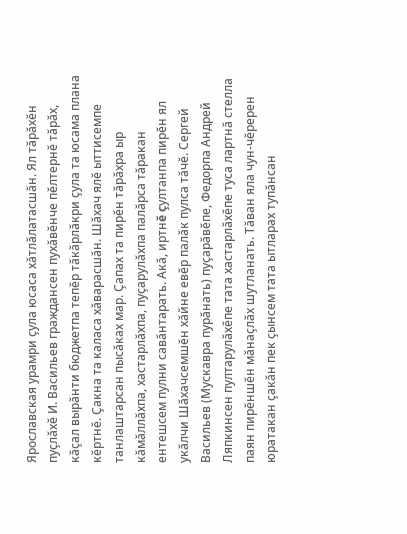Ярославская урамри çула юсаса хăтлăлатасшăн. Ял тăрăхĕн пуçлăхĕ И. Васильев граждансен пухăвĕнче пĕлтернĕ тăрăх, кăçал вырăнти бюджетпа тепĕр тăкăрлăкри çула та юсама плана кĕртнĕ. Çакна та каласа хăварасшăн. Шăхач ялĕ ыттисемпе танлаштарсан пысăках мар. Çапах та пирĕн тăрăхра ыр кăмăллăхпа, хастарлăхпа, пуçарулăхпа палăрса тăракан ентешсем пулни савăнтарать. Акă, иртнĕ çултанпа пирĕн ял укăлчи Шăхачсемшĕн хăйне евĕр палăк пулса тăчĕ. Сергей Васильев (Мускавра пурăнать) пуçарăвĕпе, Федорпа Андрей Ляпкинсен пултарулăхĕпе тата хастарлăхĕпе туса лартнă стелла паян пирĕншĕн мăнаçлăх шутланать. Тăван яла чун-чĕререн юратакан çакăн пек çынсем тата ытларах тупăнсан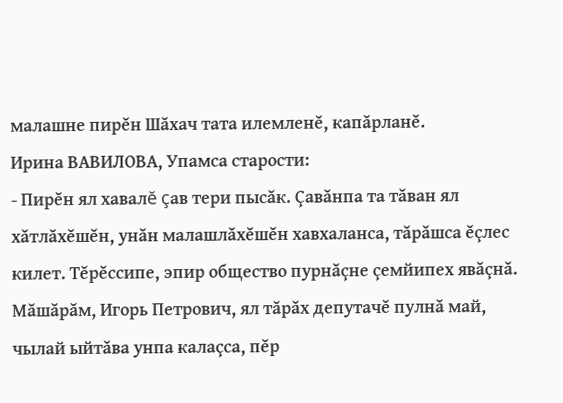малашне пирĕн Шăхач тата илемленĕ, капăрланĕ.
Ирина ВАВИЛОВА, Упамса старости:
- Пирĕн ял хавалĕ çав тери пысăк. Çавăнпа та тăван ял хăтлăхĕшĕн, унăн малашлăхĕшĕн хавхаланса, тăрăшса ĕçлес килет. Тĕрĕссипе, эпир общество пурнăçне çемйипех явăçнă. Мăшăрăм, Игорь Петрович, ял тăрăх депутачĕ пулнă май, чылай ыйтăва унпа калаçса, пĕр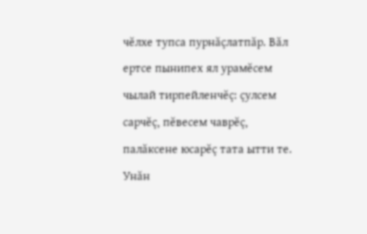чĕлхе тупса пурнăçлатпăр. Вăл ертсе пынипех ял урамĕсем чылай тирпейленчĕç: çулсем сарчĕç, пĕвесем чаврĕç, палăксене юсарĕç тата ытти те. Унăн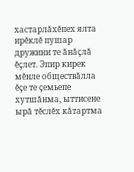хастарлăхĕпех ялта ирĕклĕ пушар дружини те ăнăçлă ĕçлет. Эпир кирек мĕнле обществăлла ĕçе те çемьепе хутшăнма, ыттисене ырă тĕслĕх кăтартма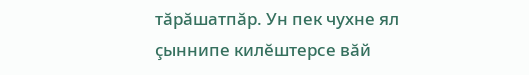тăрăшатпăр. Ун пек чухне ял çыннипе килĕштерсе вăй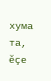хума та, ĕçе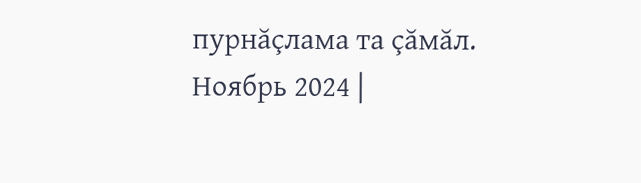пурнăçлама та çăмăл.
Ноябрь 2024 |